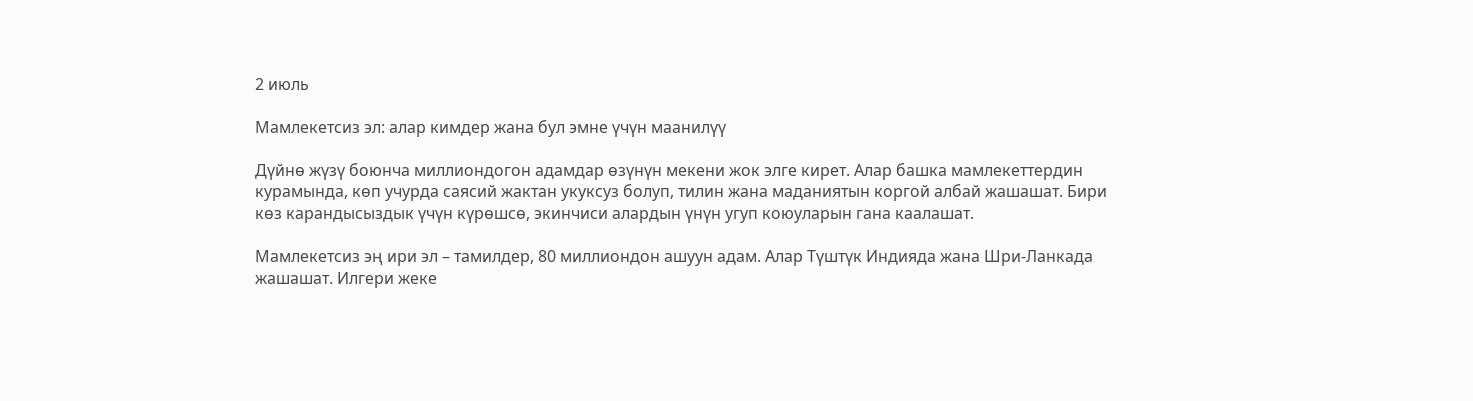2 июль

Мамлекетсиз эл: алар кимдер жана бул эмне үчүн маанилүү

Дүйнө жүзү боюнча миллиондогон адамдар өзүнүн мекени жок элге кирет. Алар башка мамлекеттердин курамында, көп учурда саясий жактан укуксуз болуп, тилин жана маданиятын коргой албай жашашат. Бири көз карандысыздык үчүн күрөшсө, экинчиси алардын үнүн угуп коюуларын гана каалашат.

Мамлекетсиз эң ири эл – тамилдер, 80 миллиондон ашуун адам. Алар Түштүк Индияда жана Шри-Ланкада жашашат. Илгери жеке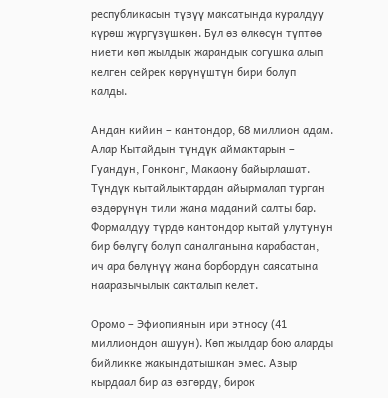республикасын түзүү максатында куралдуу күрөш жүргүзүшкөн. Бул өз өлкөсүн түптөө ниети көп жылдык жарандык согушка алып келген сейрек көрүнүштүн бири болуп калды.

Андан кийин – кантондор, 68 миллион адам. Алар Кытайдын түндүк аймактарын – Гуандун, Гонконг, Макаону байырлашат. Түндүк кытайлыктардан айырмалап турган өздөрүнүн тили жана маданий салты бар. Формалдуу түрдө кантондор кытай улутунун бир бөлүгү болуп саналганына карабастан, ич ара бөлүнүү жана борбордун саясатына нааразычылык сакталып келет.

Оромо – Эфиопиянын ири этносу (41 миллиондон ашуун). Көп жылдар бою аларды бийликке жакындатышкан эмес. Азыр кырдаал бир аз өзгөрдү, бирок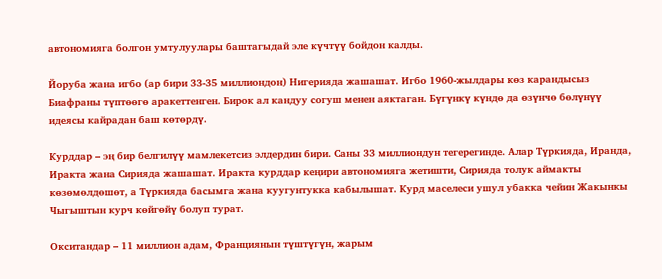автономияга болгон умтулуулары баштагыдай эле күчтүү бойдон калды.

Йоруба жана игбо (ар бири 33-35 миллиондон) Нигерияда жашашат. Игбо 1960-жылдары көз карандысыз Биафраны түптөөгө аракеттенген. Бирок ал кандуу согуш менен аяктаган. Бүгүнкү күндө да өзүнчө бөлүнүү идеясы кайрадан баш көтөрдү.

Курддар – эң бир белгилүү мамлекетсиз элдердин бири. Саны 33 миллиондун тегерегинде. Алар Түркияда, Иранда, Иракта жана Сирияда жашашат. Иракта курддар кеңири автономияга жетишти, Сирияда толук аймакты көзөмөлдөшөт, а Түркияда басымга жана куугунтукка кабылышат. Курд маселеси ушул убакка чейин Жакынкы Чыгыштын курч көйгөйү болуп турат.

Окситандар – 11 миллион адам, Франциянын түштүгүн, жарым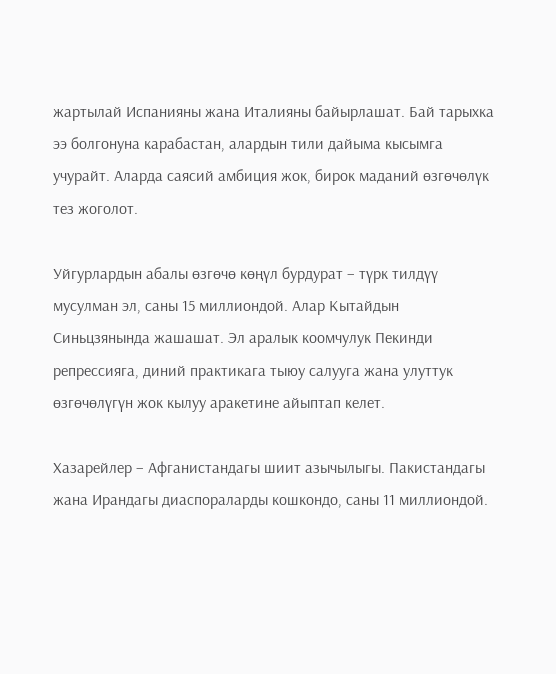жартылай Испанияны жана Италияны байырлашат. Бай тарыхка ээ болгонуна карабастан, алардын тили дайыма кысымга учурайт. Аларда саясий амбиция жок, бирок маданий өзгөчөлүк тез жоголот.

Уйгурлардын абалы өзгөчө көңүл бурдурат – түрк тилдүү мусулман эл, саны 15 миллиондой. Алар Кытайдын Синьцзянында жашашат. Эл аралык коомчулук Пекинди репрессияга, диний практикага тыюу салууга жана улуттук өзгөчөлүгүн жок кылуу аракетине айыптап келет.

Хазарейлер – Афганистандагы шиит азычылыгы. Пакистандагы жана Ирандагы диаспораларды кошкондо, саны 11 миллиондой.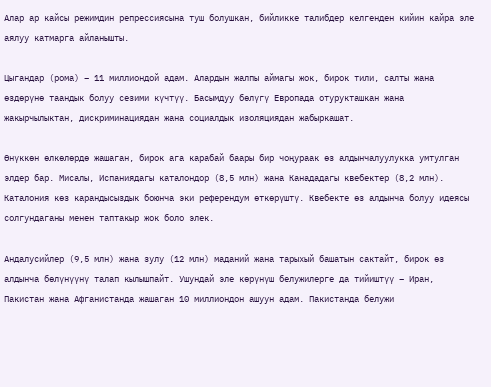Алар ар кайсы режимдин репрессиясына туш болушкан, бийликке талибдер келгенден кийин кайра эле аялуу катмарга айланышты.

Цыгандар (рома) – 11 миллиондой адам. Алардын жалпы аймагы жок, бирок тили, салты жана өздөрүнө таандык болуу сезими күчтүү. Басымдуу бөлүгү Европада отурукташкан жана жакырчылыктан, дискриминациядан жана социалдык изоляциядан жабыркашат.

Өнүккөн өлкөлөрдө жашаган, бирок ага карабай баары бир чоңураак өз алдынчалуулукка умтулган элдер бар. Мисалы, Испаниядагы каталондор (8,5 млн) жана Канададагы квебектер (8,2 млн). Каталония көз карандысыздык боюнча эки референдум өткөрүштү. Квебекте өз алдынча болуу идеясы солгундаганы менен таптакыр жок боло элек.

Андалусийлер (9,5 млн) жана зулу (12 млн) маданий жана тарыхый башатын сактайт, бирок өз алдынча бөлүнүүнү талап кылышпайт. Ушундай эле көрүнүш белужилерге да тийиштүү – Иран, Пакистан жана Афганистанда жашаган 10 миллиондон ашуун адам. Пакистанда белужи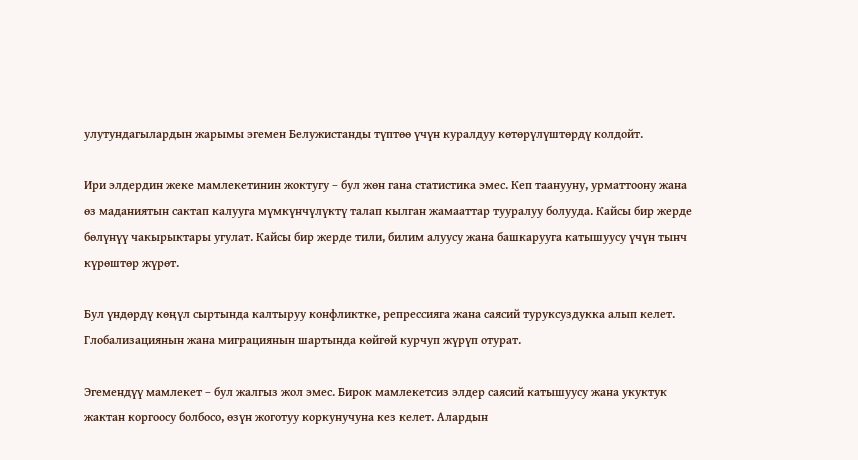улутундагылардын жарымы эгемен Белужистанды түптөө үчүн куралдуу көтөрүлүштөрдү колдойт.

Ири элдердин жеке мамлекетинин жоктугу – бул жөн гана статистика эмес. Кеп таанууну, урматтоону жана өз маданиятын сактап калууга мүмкүнчүлүктү талап кылган жамааттар тууралуу болууда. Кайсы бир жерде бөлүнүү чакырыктары угулат. Кайсы бир жерде тили, билим алуусу жана башкарууга катышуусу үчүн тынч күрөштөр жүрөт.

Бул үндөрдү көңүл сыртында калтыруу конфликтке, репрессияга жана саясий туруксуздукка алып келет. Глобализациянын жана миграциянын шартында көйгөй курчуп жүрүп отурат.

Эгемендүү мамлекет – бул жалгыз жол эмес. Бирок мамлекетсиз элдер саясий катышуусу жана укуктук жактан коргоосу болбосо, өзүн жоготуу коркунучуна кез келет. Алардын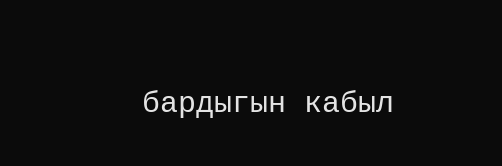бардыгын кабыл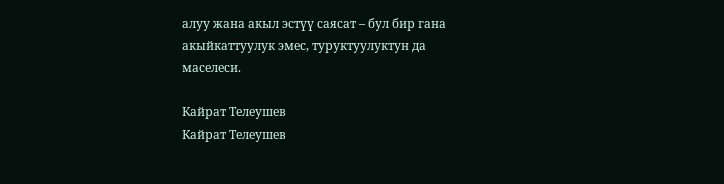алуу жана акыл эстүү саясат – бул бир гана акыйкаттуулук эмес, туруктуулуктун да маселеси.

Кайрат Телеушев
Кайрат Телеушев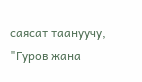саясат таануучу, "Гуров жана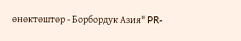өнөктөштөр - Борбордук Азия" PR-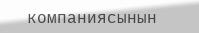компаниясынын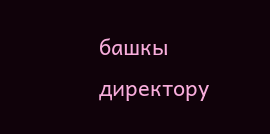башкы директору